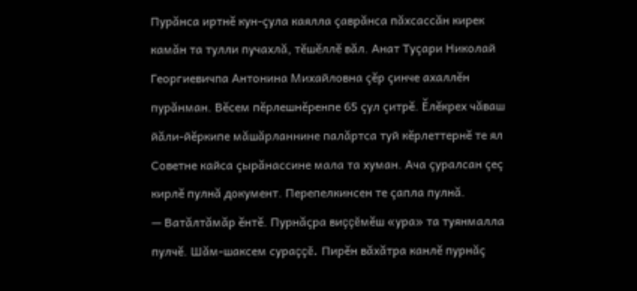Пурăнса иртнĕ кун-çула каялла çаврăнса пăхсассăн кирек камăн та тулли пучахлă, тĕшĕллĕ вăл. Анат Туçари Николай Георгиевичпа Антонина Михайловна çĕр çинче ахаллĕн пурăнман. Вĕсем пĕрлешнĕренпе 65 çул çитрĕ. Ĕлĕкрех чăваш йăли-йĕркипе мăшăрланнине палăртса туй кĕрлеттернĕ те ял Советне кайса çырăнассине мала та хуман. Ача çуралсан çеç кирлĕ пулнă документ. Перепелкинсен те çапла пулнă.
— Ватăлтăмăр ĕнтĕ. Пурнăçра виççĕмĕш «ура» та туянмалла пулчĕ. Шăм-шаксем сураççĕ. Пирĕн вăхăтра канлĕ пурнăç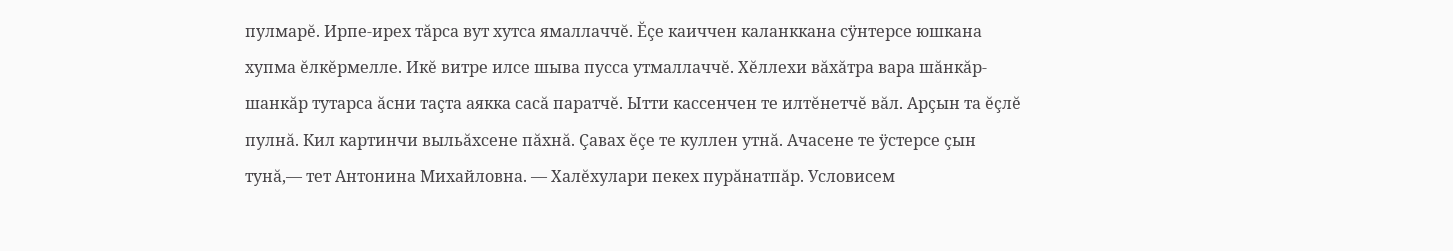пулмарĕ. Ирпе-ирех тăрса вут хутса ямаллаччĕ. Ĕçе каиччен каланккана сÿнтерсе юшкана хупма ĕлкĕрмелле. Икĕ витре илсе шыва пусса утмаллаччĕ. Хĕллехи вăхăтра вара шăнкăр-шанкăр тутарса ăсни таçта аякка сасă паратчĕ. Ытти кассенчен те илтĕнетчĕ вăл. Арçын та ĕçлĕ пулнă. Кил картинчи выльăхсене пăхнă. Çавах ĕçе те куллен утнă. Ачасене те ÿстерсе çын тунă,— тет Антонина Михайловна. — Халĕхулари пекех пурăнатпăр. Условисем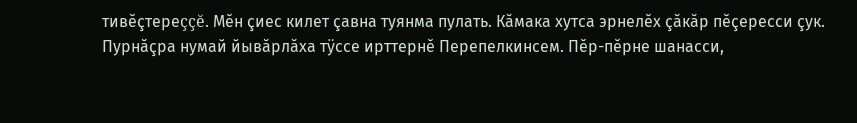тивĕçтереççĕ. Мĕн çиес килет çавна туянма пулать. Кăмака хутса эрнелĕх çăкăр пĕçересси çук.
Пурнăçра нумай йывăрлăха тÿссе ирттернĕ Перепелкинсем. Пĕр-пĕрне шанасси,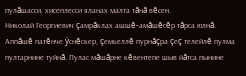пулăшасси, хисеплесси яланах малта тăнă вĕсен.
Николай Георгиевич çамрăклах ашшĕ-амăшĕсĕр тăрса юлнă. Аппăшĕ патĕнче ÿснĕскер, çемьеллĕ пурнăçра çеç телейлĕ пулма пултарнине туйнă. Пулас мăшăрне кĕвентепе шыв йăтса пынине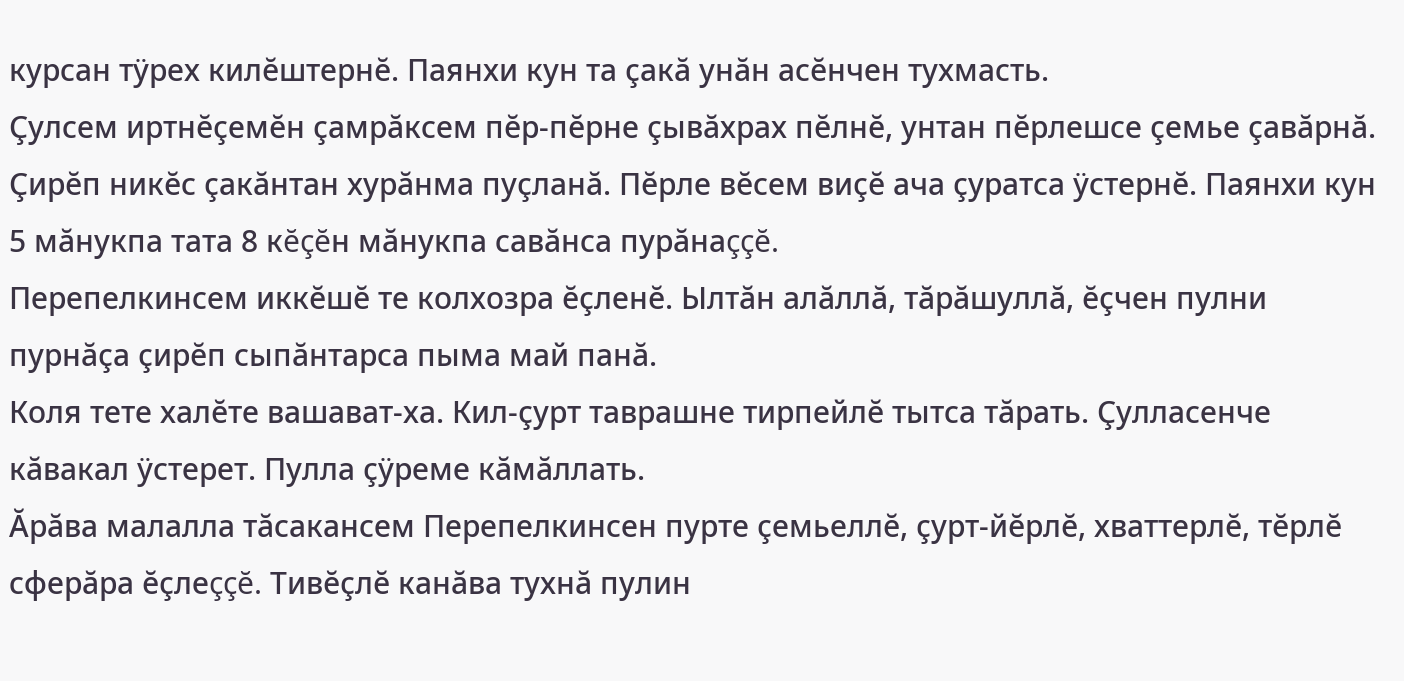курсан тÿрех килĕштернĕ. Паянхи кун та çакă унăн асĕнчен тухмасть.
Çулсем иртнĕçемĕн çамрăксем пĕр-пĕрне çывăхрах пĕлнĕ, унтан пĕрлешсе çемье çавăрнă. Çирĕп никĕс çакăнтан хурăнма пуçланă. Пĕрле вĕсем виçĕ ача çуратса ÿстернĕ. Паянхи кун 5 мăнукпа тата 8 кĕçĕн мăнукпа савăнса пурăнаççĕ.
Перепелкинсем иккĕшĕ те колхозра ĕçленĕ. Ылтăн алăллă, тăрăшуллă, ĕçчен пулни пурнăçа çирĕп сыпăнтарса пыма май панă.
Коля тете халĕте вашават-ха. Кил-çурт таврашне тирпейлĕ тытса тăрать. Çулласенче кăвакал ÿстерет. Пулла çÿреме кăмăллать.
Ăрăва малалла тăсакансем Перепелкинсен пурте çемьеллĕ, çурт-йĕрлĕ, хваттерлĕ, тĕрлĕ сферăра ĕçлеççĕ. Тивĕçлĕ канăва тухнă пулин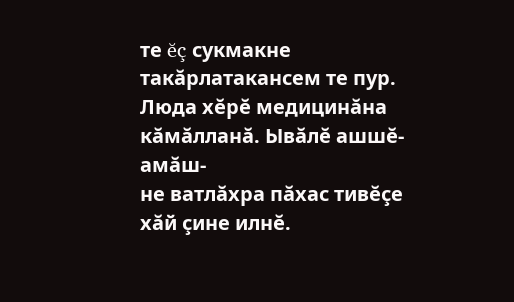те ĕç сукмакне такăрлатакансем те пур. Люда хĕрĕ медицинăна кăмăлланă. Ывăлĕ ашшĕ-амăш-
не ватлăхра пăхас тивĕçе хăй çине илнĕ.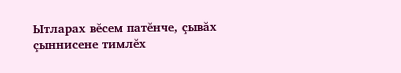Ытларах вĕсем патĕнче, çывăх çыннисене тимлĕх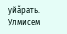уйăрать. Улмисем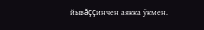йывăççинчен аякка ÿкмен.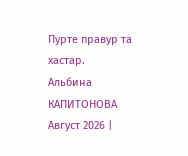Пурте правур та хастар.
Альбина КАПИТОНОВА
Август 2026 |